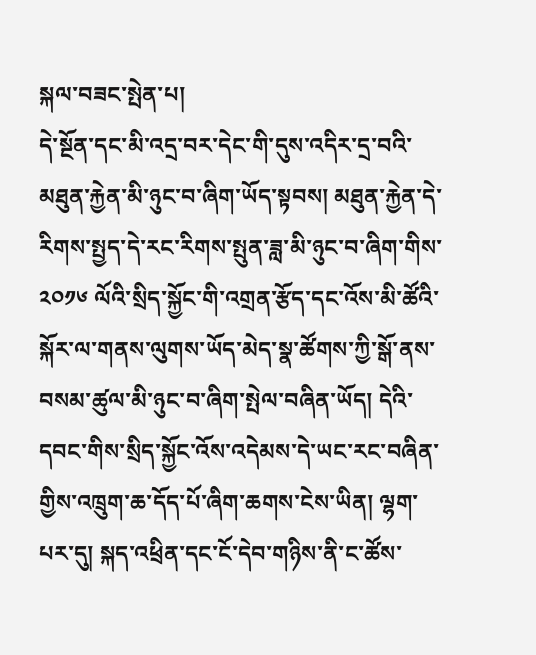སྐལ་བཟང་སྤེན་པ།
དེ་སྔོན་དང་མི་འདྲ་བར་དེང་གི་དུས་འདིར་དྲ་བའི་མཐུན་རྐྱེན་མི་ཉུང་བ་ཞིག་ཡོད་སྟབས། མཐུན་རྐྱེན་དེ་རིགས་སྤྱད་དེ་རང་རིགས་སྤུན་ཟླ་མི་ཉུང་བ་ཞིག་གིས་༢༠༡༦ ལོའི་སྲིད་སྐྱོང་གི་འགྲན་རྩོད་དང་འོས་མི་ཚོའི་སྐོར་ལ་གནས་ལུགས་ཡོད་མེད་སྣ་ཚོགས་ཀྱི་སྒོ་ནས་བསམ་ཚུལ་མི་ཉུང་བ་ཞིག་སྤེལ་བཞིན་ཡོད། དེའི་དབང་གིས་སྲིད་སྐྱོང་འོས་འདེམས་དེ་ཡང་རང་བཞིན་གྱིས་འཁྲུག་ཆ་དོད་པོ་ཞིག་ཆགས་ངེས་ཡིན། ལྷག་པར་དུ། སྐད་འཕྲིན་དང་ངོ་དེབ་གཉིས་ནི་ང་ཚོས་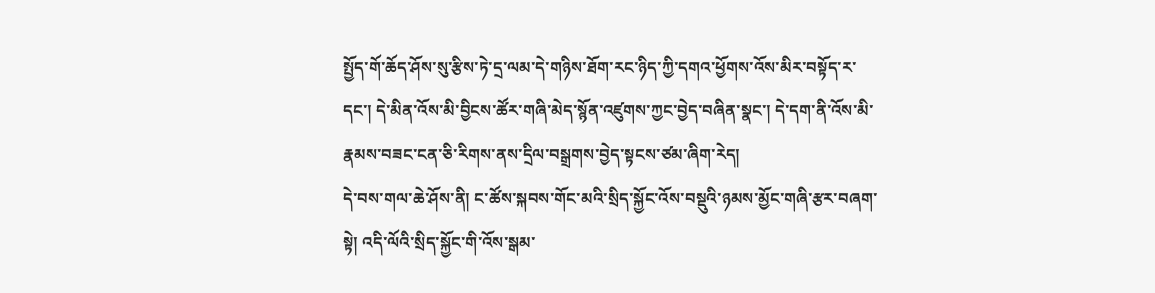སྤྱོད་གོ་ཆོད་ཤོས་སུ་རྩིས་ཏེ་དྲ་ལམ་དེ་གཉིས་ཐོག་རང་ཉིད་ཀྱི་དགའ་ཕྱོགས་འོས་མིར་བསྟོད་ར་དང་། དེ་མིན་འོས་མི་བྱིངས་ཚོར་གཞི་མེད་སྙོན་འཛུགས་ཀྱང་བྱེད་བཞིན་སྣང་། དེ་དག་ནི་འོས་མི་རྣམས་བཟང་ངན་ཅི་རིགས་ནས་དྲིལ་བསྒྲགས་བྱེད་སྟངས་ཙམ་ཞིག་རེད།
དེ་བས་གལ་ཆེ་ཤོས་ནི། ང་ཚོས་སྐབས་གོང་མའི་སྲིད་སྐྱོང་འོས་བསྡུའི་ཉམས་མྱོང་གཞི་རྩར་བཞག་སྟེ། འདི་ལོའི་སྲིད་སྐྱོང་གི་འོས་སྒམ་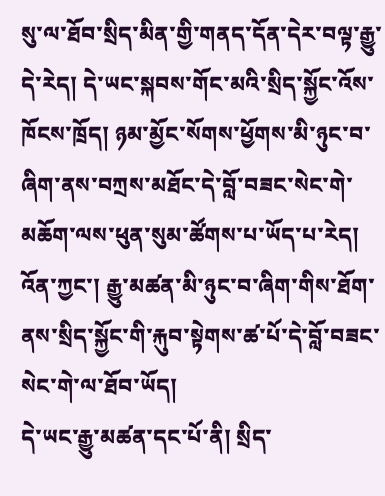སུ་ལ་ཐོབ་སྲིད་མིན་གྱི་གནད་དོན་དེར་བལྟ་རྒྱུ་དེ་རེད། དེ་ཡང་སྐབས་གོང་མའི་སྲིད་སྐྱོང་འོས་ཁོངས་ཁྲོད། ཉམ་མྱོང་སོགས་ཕྱོགས་མི་ཉུང་བ་ཞིག་ནས་བཀྲས་མཐོང་དེ་བློ་བཟང་སེང་གེ་མཆོག་ལས་ཕུན་སུམ་ཚོགས་པ་ཡོད་པ་རེད། འོན་ཀྱང་། རྒྱུ་མཚན་མི་ཉུང་བ་ཞིག་གིས་ཐོག་ནས་སྲིད་སྐྱོང་གི་རྐུབ་སྟེགས་ཚ་པོ་དེ་བློ་བཟང་སེང་གེ་ལ་ཐོབ་ཡོད།
དེ་ཡང་རྒྱུ་མཚན་དང་པོ་ནི། སྲིད་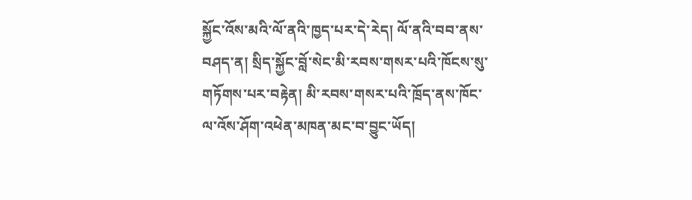སྐྱོང་འོས་མའི་ལོ་ནའི་ཁྱད་པར་དེ་རེད། ལོ་ནའི་བབ་ནས་བཤད་ན། སྲིད་སྐྱོང་བློ་སེང་མི་རབས་གསར་པའི་ཁོངས་སུ་གཏོགས་པར་བརྟེན། མི་རབས་གསར་པའི་ཁྲོད་ནས་ཁོང་ལ་འོས་ཤོག་འཕེན་མཁན་མང་བ་བྱུང་ཡོད།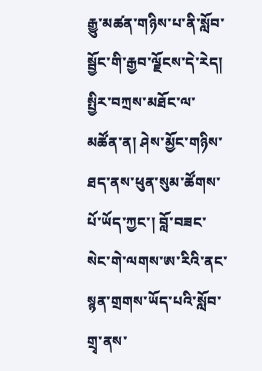རྒྱུ་མཚན་གཉིས་པ་ནི་སློབ་སྦྱོང་གི་རྒྱབ་ལྗོངས་དེ་རེད། སྤྱིར་བཀྲས་མཐོང་ལ་མཚོན་ན། ཤེས་མྱོང་གཉིས་ཐད་ནས་ཕུན་སུམ་ཚོགས་པོ་ཡོད་ཀྱང་། བློ་བཟང་སེང་གེ་ལགས་ཨ་རིའི་ནང་སྙན་གྲགས་ཡོད་པའི་སློབ་གྲྭ་ནས་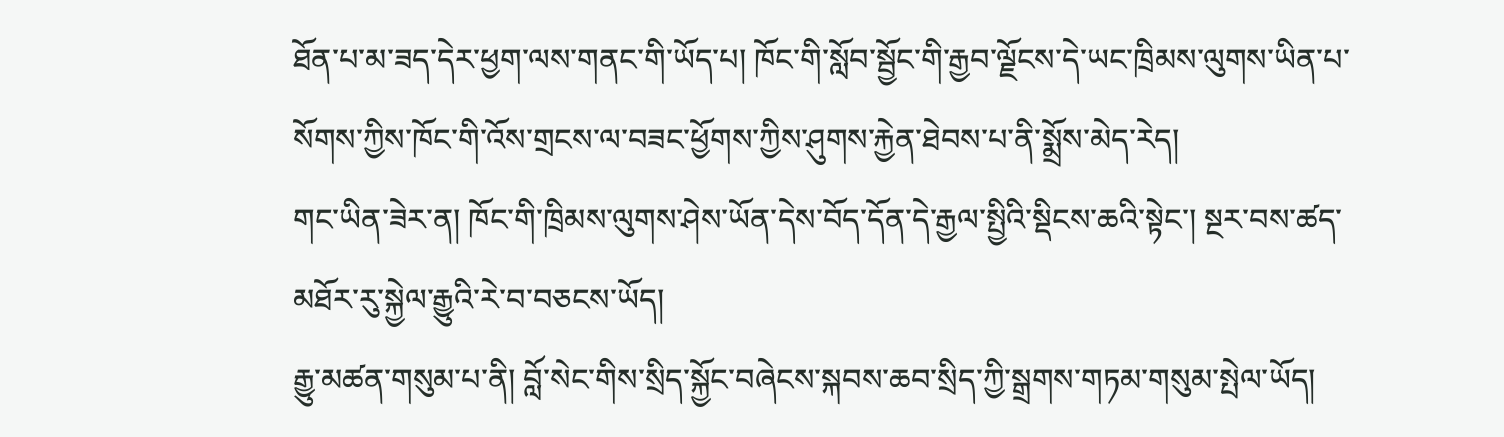ཐོན་པ་མ་ཟད་དེར་ཕྱག་ལས་གནང་གི་ཡོད་པ། ཁོང་གི་སློབ་སྦྱོང་གི་རྒྱབ་ལྗོངས་དེ་ཡང་ཁྲིམས་ལུགས་ཡིན་པ་སོགས་ཀྱིས་ཁོང་གི་འོས་གྲངས་ལ་བཟང་ཕྱོགས་ཀྱིས་ཤུགས་རྐྱེན་ཐེབས་པ་ནི་སྨྲོས་མེད་རེད།
གང་ཡིན་ཟེར་ན། ཁོང་གི་ཁྲིམས་ལུགས་ཤེས་ཡོན་དེས་བོད་དོན་དེ་རྒྱལ་སྤྱིའི་སྡིངས་ཆའི་སྟེང་། སྔར་བས་ཚད་མཐོར་རུ་སྐྱེལ་རྒྱུའི་རེ་བ་བཅངས་ཡོད།
རྒྱུ་མཚན་གསུམ་པ་ནི། བློ་སེང་གིས་སྲིད་སྐྱོང་བཞེངས་སྐབས་ཆབ་སྲིད་ཀྱི་སྒྲགས་གཏམ་གསུམ་སྤེལ་ཡོད།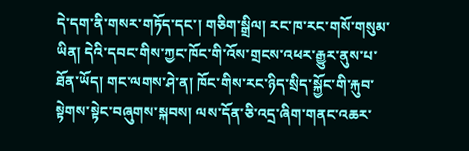དེ་དག་ནི་གསར་གཏོད་དང་། གཅིག་སྒྲིལ། རང་ཁ་རང་གསོ་གསུམ་ཡིན། དེའི་དབང་གིས་ཀྱང་ཁོང་གི་འོས་གྲངས་འཕར་རྒྱུར་ནུས་པ་ཐོན་ཡོད། གང་ལགས་ཤེ་ན། ཁོང་གིས་རང་ཉིད་སྲིད་སྐྱོང་གི་རྐུབ་སྟེགས་སྟེང་བཞུགས་སྐབས། ལས་དོན་ཅི་འདྲ་ཞིག་གནང་འཆར་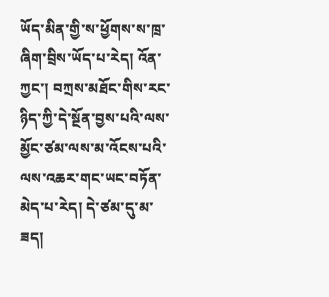ཡོད་མིན་གྱི་ས་ཕྱོགས་ས་ཁྲ་ཞིག་བྲིས་ཡོད་པ་རེད། འོན་ཀྱང་། བཀྲས་མཐོང་གིས་རང་ཉིད་ཀྱི་དེ་སྔོན་བྱས་པའི་ལས་མྱོང་ཙམ་ལས་མ་འོངས་པའི་ལས་འཆར་གང་ཡང་བཏོན་མེད་པ་རེད། དེ་ཙམ་དུ་མ་ཟད།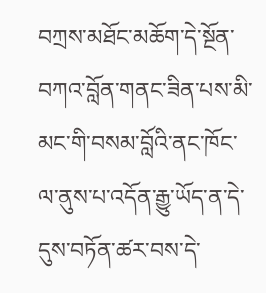བཀྲས་མཐོང་མཆོག་དེ་སྔོན་བཀའ་བློན་གནང་ཟིན་པས་མི་མང་གི་བསམ་བློའི་ནང་ཁོང་ལ་ནུས་པ་འདོན་རྒྱུ་ཡོད་ན་དེ་དུས་བཏོན་ཚར་བས་དེ་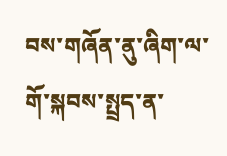བས་གཞོན་ནུ་ཞིག་ལ་གོ་སྐབས་སྤྲད་ན་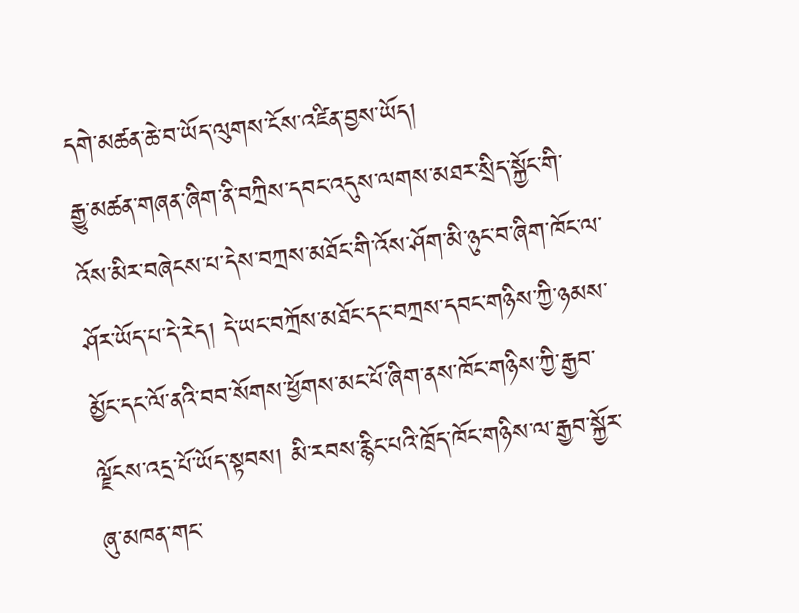དགེ་མཚན་ཆེ་བ་ཡོད་ལུགས་ངོས་འཛིན་བྱས་ཡོད།
རྒྱུ་མཚན་གཞན་ཞིག་ནི་བཀྲིས་དབང་འདུས་ལགས་མཐར་སྲིད་སྐྱོང་གི་འོས་མིར་བཞེངས་པ་དེས་བཀྲས་མཐོང་གི་འོས་ཤོག་མི་ཉུང་བ་ཞིག་ཁོང་ལ་ཤོར་ཡོད་པ་དེ་རེད། དེ་ཡང་བཀྲོས་མཐོང་དང་བཀྲས་དབང་གཉིས་ཀྱི་ཉམས་མྱོང་དང་ལོ་ནའི་བབ་སོགས་ཕྱོགས་མང་པོ་ཞིག་ནས་ཁོང་གཉིས་ཀྱི་རྒྱབ་ལྗོངས་འདྲ་པོ་ཡོད་སྟབས། མི་རབས་རྙིང་པའི་ཁྲོད་ཁོང་གཉིས་ལ་རྒྱབ་སྐྱོར་ཞུ་མཁན་གང་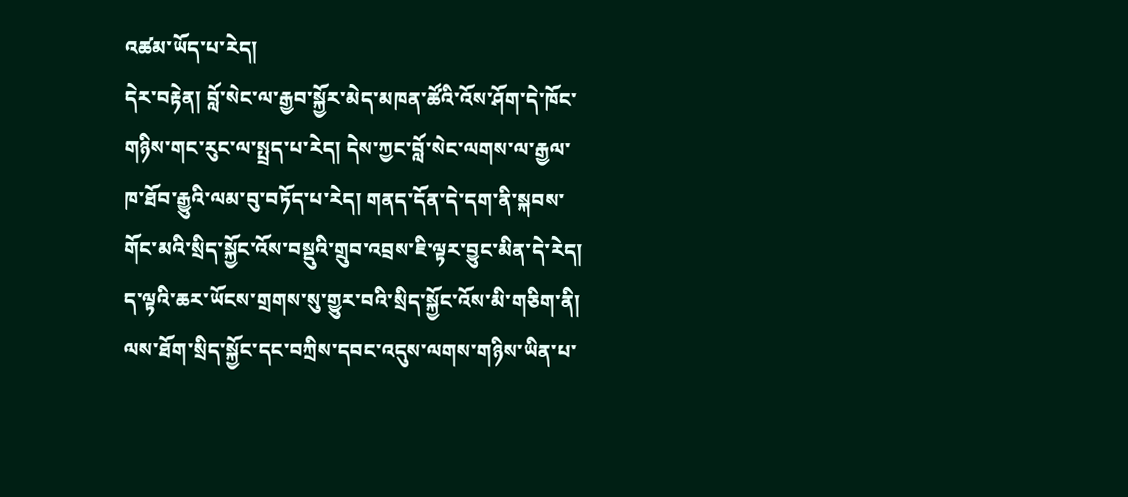འཚམ་ཡོད་པ་རེད།
དེར་བརྟེན། བློ་སེང་ལ་རྒྱབ་སྐྱོར་མེད་མཁན་ཚོའི་འོས་ཤོག་དེ་ཁོང་གཉིས་གང་རུང་ལ་སྤྲད་པ་རེད། དེས་ཀྱང་བློ་སེང་ལགས་ལ་རྒྱལ་ཁ་ཐོབ་རྒྱུའི་ལམ་བུ་བཏོད་པ་རེད། གནད་དོན་དེ་དག་ནི་སྐབས་གོང་མའི་སྲིད་སྐྱོང་འོས་བསྡུའི་གྲུབ་འབྲས་ཇི་ལྟར་བྱུང་མིན་དེ་རེད།
ད་ལྟའི་ཆར་ཡོངས་གྲགས་སུ་གྱུར་བའི་སྲིད་སྐྱོང་འོས་མི་གཅིག་ནི། ལས་ཐོག་སྲིད་སྐྱོང་དང་བཀྲིས་དབང་འདུས་ལགས་གཉིས་ཡིན་པ་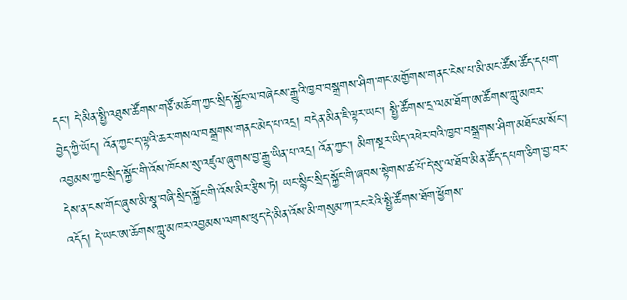དང་། དེ་མིན་སྤྱི་འཐུས་ཚོགས་གཙོ་མཆོག་ཀྱང་སྲིད་སྐྱོང་ལ་བཞེངས་རྒྱུའི་ཁྱབ་བསྒྲགས་ཤིག་གང་མགྱོགས་གནང་ངེས་པ་མི་མང་ཚོས་ཚོད་དཔག་བྱེད་ཀྱི་ཡོད། འོན་ཀྱང་ད་ལྟའི་ཆར་གསལ་བསྒྲགས་གནང་མེད་པ་འདྲ། བདེན་མིན་ཇི་ལྟར་ཡང་། སྤྱི་ཚོགས་དྲ་ལམ་ཐོག་ཨ་ཚོགས་ཀླུ་མཁར་འབྱམས་ཀྱང་སྲིད་སྐྱོང་གི་འོས་ཁོངས་སུ་འཛུལ་ཞུགས་བྱ་རྒྱུ་ཡིན་པ་འདྲ། འོན་ཀྱང་། མིག་སྔར་ཡིད་འཕེར་བའི་ཁྱབ་བསྒྲགས་ཤིག་མཐོང་མ་སོང་།
དེས་ན་ངས་གོང་ཞུས་མི་སྣ་བཞི་སྲིད་སྐྱོང་གི་འོས་མིར་རྩིས་ཏེ། ཡང་སྙིང་སྲིད་སྐྱོང་གི་ཞབས་སྟེགས་ཚ་པོ་དེ་སུ་ལ་ཐོབ་མིན་ཚོད་དཔག་ཅིག་བྱ་བར་འདོད། དེ་ཡང་ཨ་ཆོགས་ཀླུ་མཁར་འབྱམས་ལགས་ཕུད་དེ་མིན་འོས་མི་གསུམ་ཀ་རང་རེའི་སྤྱི་ཚོགས་ཐོག་ཕྱོགས་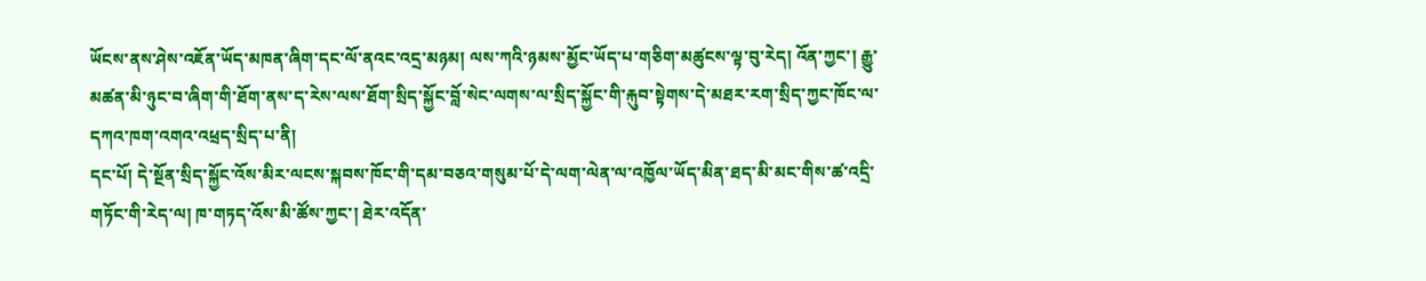ཡོངས་ནས་ཤེས་འཇོན་ཡོད་མཁན་ཞིག་དང་ལོ་ནའང་འདྲ་མཉམ། ལས་ཀའི་ཉམས་མྱོང་ཡོད་པ་གཅིག་མཚུངས་ལྟ་བུ་རེད། འོན་ཀྱང་། རྒྱུ་མཚན་མི་ཉུང་བ་ཞིག་གི་ཐོག་ནས་ད་རེས་ལས་ཐོག་སྲིད་སྐྱོང་བློ་སེང་ལགས་ལ་སྲིད་སྐྱོང་གི་རྐུབ་སྟེགས་དེ་མཐར་རག་སྲིད་ཀྱང་ཁོང་ལ་དཀའ་ཁག་འགའ་འཕྲད་སྲིད་པ་ནི།
དང་པོ། དེ་སྔོན་སྲིད་སྐྱོང་འོས་མིར་ལངས་སྐབས་ཁོང་གི་དམ་བཅའ་གསུམ་པོ་དེ་ལག་ལེན་ལ་འཁྱོལ་ཡོད་མིན་ཐད་མི་མང་གིས་ཚ་འདྲི་གཏོང་གི་རེད་ལ། ཁ་གཏད་འོས་མི་ཚོས་ཀྱང་། ཐེར་འདོན་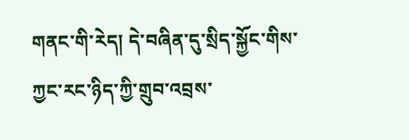གནང་གི་རེད། དེ་བཞིན་དུ་སྲིད་སྐྱོང་གིས་ཀྱང་རང་ཉིད་ཀྱི་གྲུབ་འབྲས་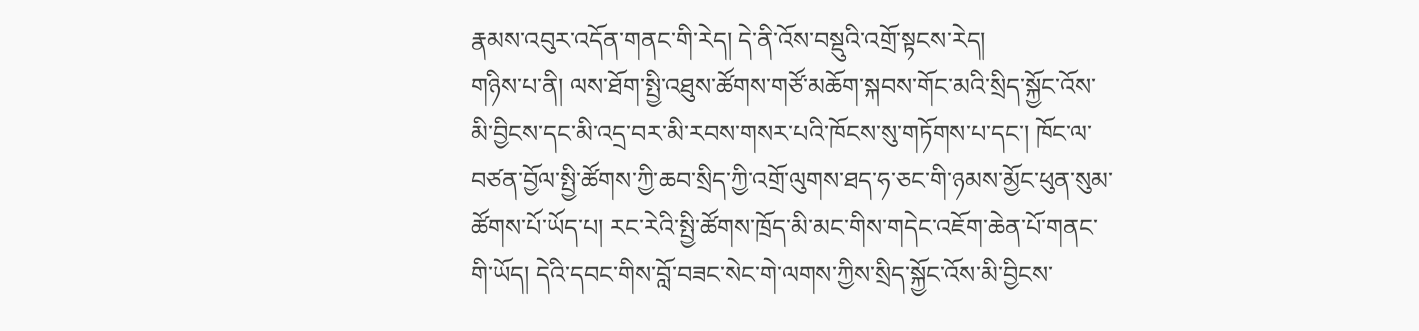རྣམས་འབུར་འདོན་གནང་གི་རེད། དེ་ནི་འོས་བསྡུའི་འགྲོ་སྟངས་རེད།
གཉིས་པ་ནི། ལས་ཐོག་སྤྱི་འཐུས་ཚོགས་གཙོ་མཆོག་སྐབས་གོང་མའི་སྲིད་སྐྱོང་འོས་མི་བྱིངས་དང་མི་འདྲ་བར་མི་རབས་གསར་པའི་ཁོངས་སུ་གཏོགས་པ་དང་། ཁོང་ལ་བཙན་བྱོལ་སྤྱི་ཚོགས་ཀྱི་ཆབ་སྲིད་ཀྱི་འགྲོ་ལུགས་ཐད་ཧ་ཅང་གི་ཉམས་མྱོང་ཕུན་སུམ་ཚོགས་པོ་ཡོད་པ། རང་རེའི་སྤྱི་ཚོགས་ཁྲོད་མི་མང་གིས་གདེང་འཇོག་ཆེན་པོ་གནང་གི་ཡོད། དེའི་དབང་གིས་བློ་བཟང་སེང་གེ་ལགས་ཀྱིས་སྲིད་སྐྱོང་འོས་མི་བྱིངས་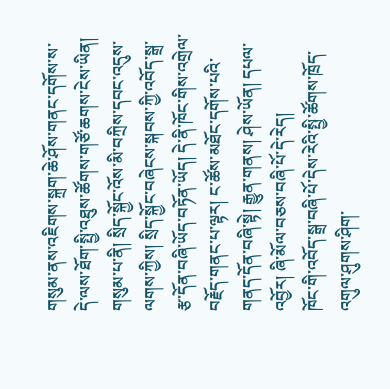གསུམ་ནས་འཇིགས་སྐྲག་ཆེ་ཤོས་གནང་དགོས་ས་དེ་ལས་ཐོག་སྤྱི་འཐུས་ཚོགས་གཙོ་ཆགས་ངེས་ཡིན།
གསུམ་པ་ནི། སྲིད་སྐྱོང་འོས་མི་བཀྲིས་དབང་འདུས་ལགས་ཀྱིས། སྲིད་སྐྱོང་བཞེངས་སྐབས་ཀྱི་འབོད་སྒྲ་རྩ་དོན་བཞི་ཡོད་བཏོན་ཡོད། དེ་ནི་ཁོང་གིས་འགྲེལ་བརྗོད་གནང་པ་ལྟར། ང་ཚོས་མཐོང་དགོས་པའི་གནད་དོན་བཞི་སྟེ། རྒྱུན་གནས། ཤེས་ཡོན། དཔལ་འབྱོར། ཞི་མོལ་བཅས་བཞི་པོ་དེ་རེད།
ཁོང་གི་འབོད་སྒྲ་བཞི་པོ་དེས་རེའི་སྤྱི་ཚོགས་ཁྲོད་འགུལ་ཤུགས་ཤིག་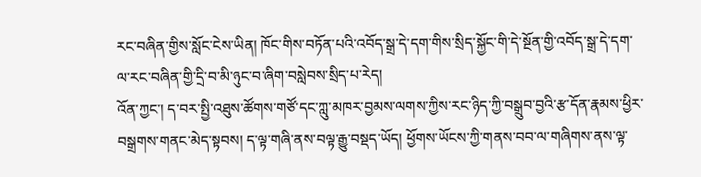རང་བཞིན་གྱིས་སློང་ངེས་ཡིན། ཁོང་གིས་བཏོན་པའི་འབོད་སྒྲ་དེ་དག་གིས་སྲིད་སྐྱོང་གི་དེ་སྔོན་གྱི་འབོད་སྒྲ་དེ་དག་ལ་རང་བཞིན་གྱི་དྲི་བ་མི་ཉུང་བ་ཞིག་བསླེབས་སྲིད་པ་རེད།
འོན་ཀྱང་། ད་བར་སྤྱི་འཐུས་ཚོགས་གཙོ་དང་ཀླུ་མཁར་བྱམས་ལགས་ཀྱིས་རང་ཉིད་ཀྱི་བསྒྲུབ་བྱའི་རྩ་དོན་རྣམས་ཕྱིར་བསྒྲགས་གནང་མེད་སྟབས། ད་ལྟ་གཞི་ནས་བལྟ་རྒྱུ་བསྡད་ཡོད། ཕྱོགས་ཡོངས་ཀྱི་གནས་བབ་ལ་གཞིགས་ནས་ལྟ་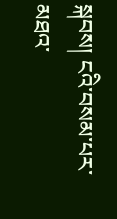སྐབས། ངའི་བསམ་པར་མཐའ་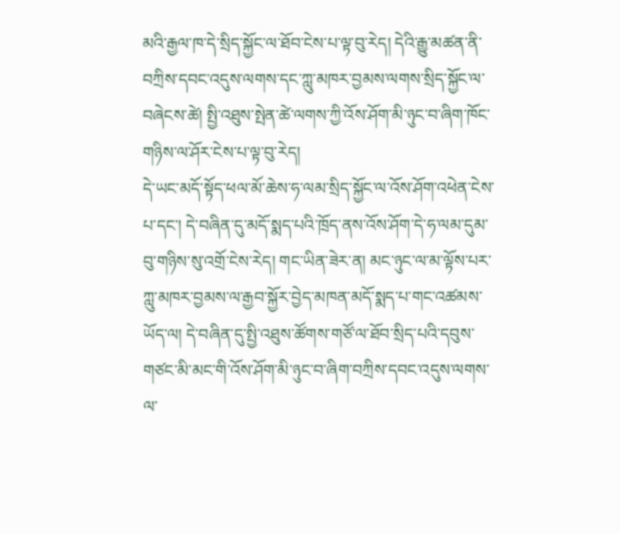མའི་རྒྱལ་ཁ་དེ་སྲིད་སྐྱོང་ལ་ཐོབ་ངེས་པ་ལྟ་བུ་རེད། དེའི་རྒྱུ་མཚན་ནི་བཀྲིས་དབང་འདུས་ལགས་དང་ཀླུ་མཁར་བྱམས་ལགས་སྲིད་སྐྱོང་ལ་བཞེངས་ཚེ། སྤྱི་འཐུས་སྤེན་ཚེ་ལགས་ཀྱི་འོས་ཤོག་མི་ཉུང་བ་ཞིག་ཁོང་གཉིས་ལ་ཤོར་ངེས་པ་ལྟ་བུ་རེད།
དེ་ཡང་མདོ་སྟོད་ཕལ་མོ་ཆེས་ཧ་ལམ་སྲིད་སྐྱོང་ལ་འོས་ཤོག་འཕེན་ངེས་པ་དང་། དེ་བཞིན་དུ་མདོ་སྨད་པའི་ཁྲོད་ནས་འོས་ཤོག་དེ་ཧ་ལམ་དུམ་བུ་གཉིས་སུ་འགྲོ་ངེས་རེད། གང་ཡིན་ཟེར་ན། མང་ཉུང་ལ་མ་ལྟོས་པར་ཀླུ་མཁར་བྱམས་ལ་རྒྱབ་སྐྱོར་བྱེད་མཁན་མདོ་སྨད་པ་གང་འཚམས་ཡོད་ལ། དེ་བཞིན་དུ་སྤྱི་འཐུས་ཚོགས་གཙོ་ལ་ཐོབ་སྲིད་པའི་དབུས་གཙང་མི་མང་གི་འོས་ཤོག་མི་ཉུང་བ་ཞིག་བཀྲིས་དབང་འདུས་ལགས་ལ་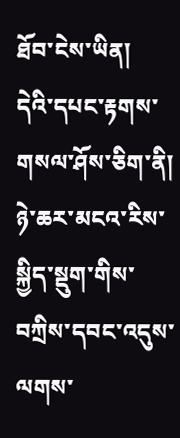ཐོབ་ངེས་ཡིན།
དེའི་དཔང་རྟགས་གསལ་ཤོས་ཅིག་ནི། ཉེ་ཆར་མངའ་རིས་སྐྱིད་སྡུག་གིས་བཀྲིས་དབང་འདུས་ལགས་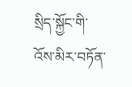སྲིད་སྐྱོང་གི་འོས་མིར་བཏོན་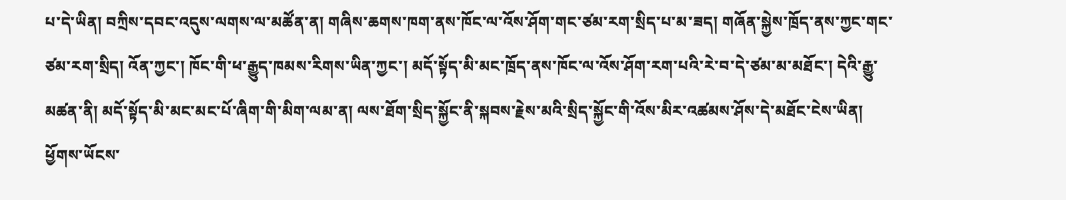པ་དེ་ཡིན། བཀྲིས་དབང་འདུས་ལགས་ལ་མཚོན་ན། གཞིས་ཆགས་ཁག་ནས་ཁོང་ལ་འོས་ཤོག་གང་ཙམ་རག་སྲིད་པ་མ་ཟད། གཞོན་སྐྱེས་ཁྲོད་ནས་ཀྱང་གང་ཙམ་རག་སྲིད། འོན་ཀྱང་། ཁོང་གི་ཕ་རྒྱུད་ཁམས་རིགས་ཡིན་ཀྱང་། མདོ་སྟོད་མི་མང་ཁྲོད་ནས་ཁོང་ལ་འོས་ཤོག་རག་པའི་རེ་བ་དེ་ཙམ་མ་མཐོང་། དེའི་རྒྱུ་མཚན་ནི། མདོ་སྟོད་མི་མང་མང་པོ་ཞིག་གི་མིག་ལམ་ན། ལས་ཐོག་སྲིད་སྐྱོང་ནི་སྐབས་རྗེས་མའི་སྲིད་སྐྱོང་གི་འོས་མིར་འཚམས་ཤོས་དེ་མཐོང་ངེས་ཡིན།
ཕྱོགས་ཡོངས་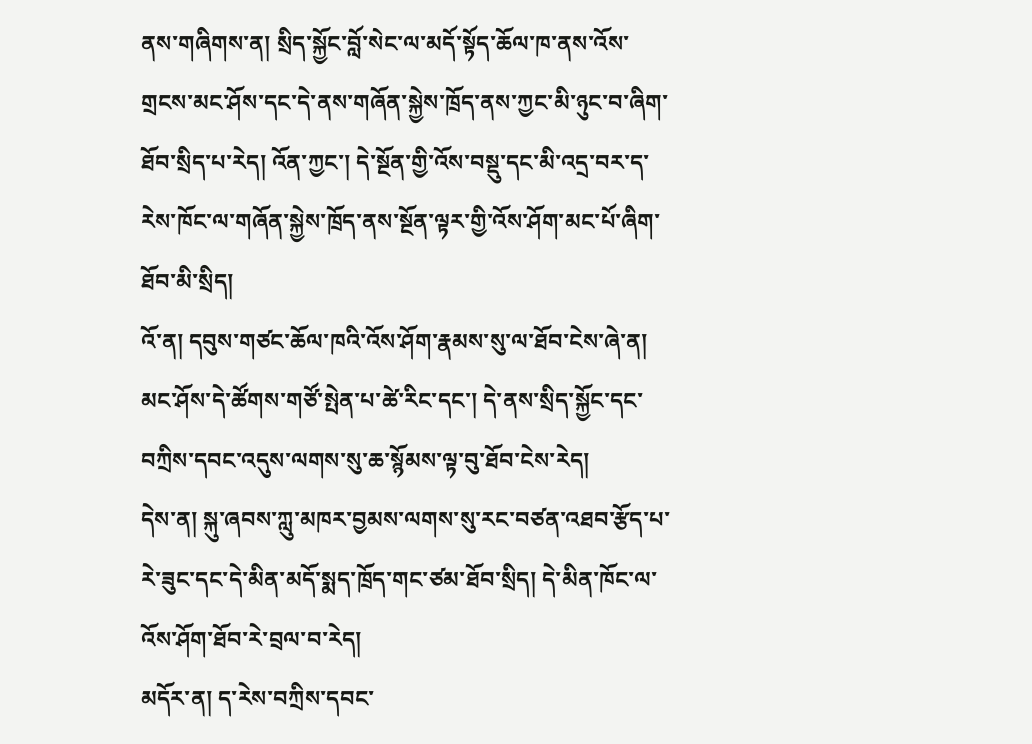ནས་གཞིགས་ན། སྲིད་སྐྱོང་བློ་སེང་ལ་མདོ་སྟོད་ཆོལ་ཁ་ནས་འོས་གྲངས་མང་ཤོས་དང་དེ་ནས་གཞོན་སྐྱེས་ཁྲོད་ནས་ཀྱང་མི་ཉུང་བ་ཞིག་ཐོབ་སྲིད་པ་རེད། འོན་ཀྱང་། དེ་སྔོན་གྱི་འོས་བསྡུ་དང་མི་འདྲ་བར་ད་རེས་ཁོང་ལ་གཞོན་སྐྱེས་ཁྲོད་ནས་སྔོན་ལྟར་གྱི་འོས་ཤོག་མང་པོ་ཞིག་ཐོབ་མི་སྲིད།
འོ་ན། དབུས་གཙང་ཆོལ་ཁའི་འོས་ཤོག་རྣམས་སུ་ལ་ཐོབ་ངེས་ཞེ་ན། མང་ཤོས་དེ་ཚོགས་གཙོ་སྤེན་པ་ཚེ་རིང་དང་། དེ་ནས་སྲིད་སྐྱོང་དང་བཀྲིས་དབང་འདུས་ལགས་སུ་ཆ་སྙོམས་ལྟ་བུ་ཐོབ་ངེས་རེད།
དེས་ན། སྐུ་ཞབས་ཀླུ་མཁར་བྱམས་ལགས་སུ་རང་བཙན་འཐབ་རྩོད་པ་རེ་ཟུང་དང་དེ་མིན་མདོ་སྨད་ཁྲོད་གང་ཙམ་ཐོབ་སྲིད། དེ་མིན་ཁོང་ལ་འོས་ཤོག་ཐོབ་རེ་བྲལ་བ་རེད།
མདོར་ན། ད་རེས་བཀྲིས་དབང་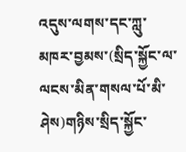འདུས་ལགས་དང་ཀླུ་མཁར་བྱམས་(སྲིད་སྐྱོང་ལ་ལངས་མིན་གསལ་པོ་མི་ཤེས)གཉིས་སྲིད་སྐྱོང་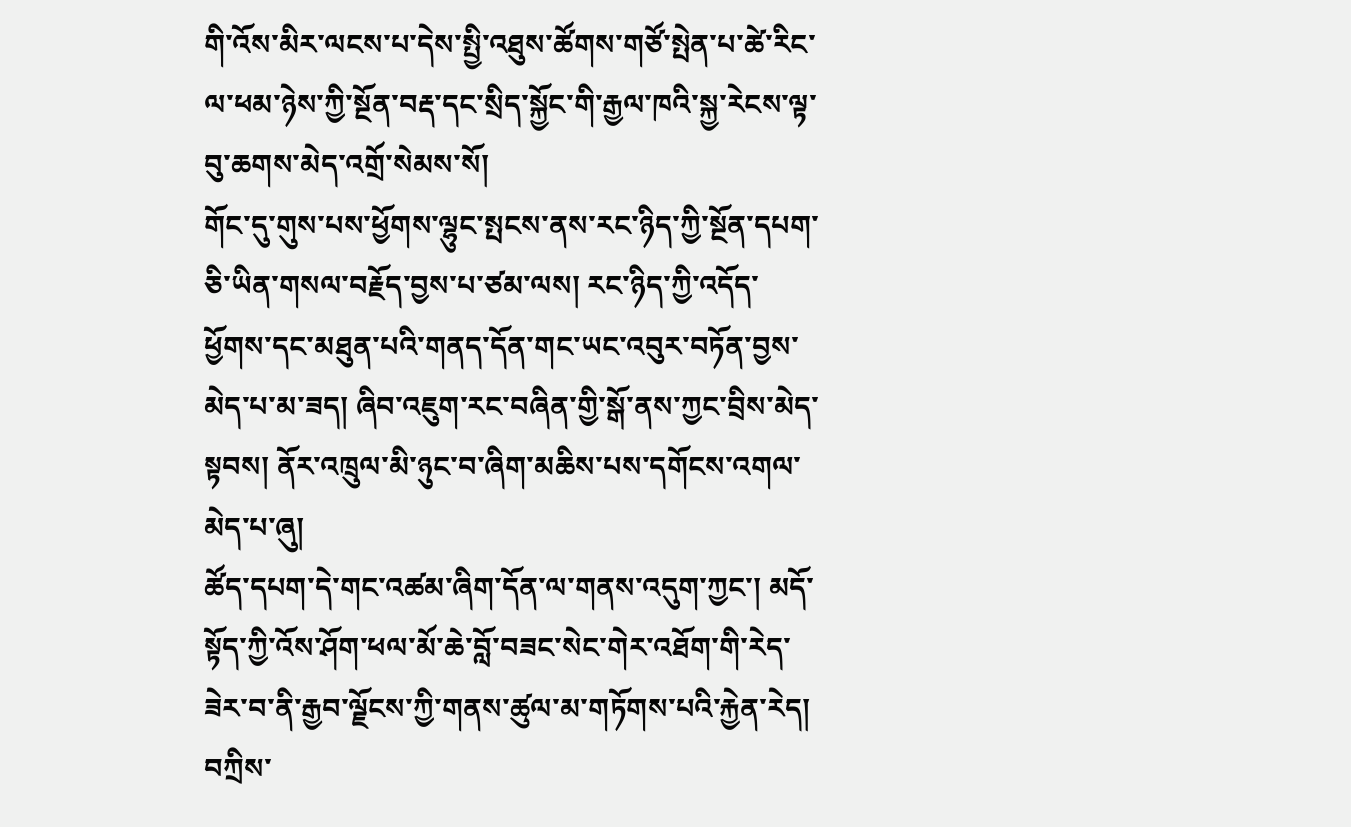གི་འོས་མིར་ལངས་པ་དེས་སྤྱི་འཐུས་ཚོགས་གཙོ་སྤེན་པ་ཚེ་རིང་ལ་ཕམ་ཉེས་ཀྱི་སྔོན་བརྡ་དང་སྲིད་སྐྱོང་གི་རྒྱལ་ཁའི་སྐྱ་རེངས་ལྟ་བུ་ཆགས་མེད་འགྲོ་སེམས་སོ།
གོང་དུ་གུས་པས་ཕྱོགས་ལྷུང་སྤངས་ནས་རང་ཉིད་ཀྱི་སྔོན་དཔག་ཅི་ཡིན་གསལ་བརྗོད་བྱས་པ་ཙམ་ལས། རང་ཉིད་ཀྱི་འདོད་ཕྱོགས་དང་མཐུན་པའི་གནད་དོན་གང་ཡང་འབུར་བཏོན་བྱས་མེད་པ་མ་ཟད། ཞིབ་འཇུག་རང་བཞིན་གྱི་སྒོ་ནས་ཀྱང་བྲིས་མེད་སྟབས། ནོར་འཁྲུལ་མི་ཉུང་བ་ཞིག་མཆིས་པས་དགོངས་འགལ་མེད་པ་ཞུ།
ཚོད་དཔག་དེ་གང་འཚམ་ཞིག་དོན་ལ་གནས་འདུག་ཀྱང་། མདོ་སྟོད་ཀྱི་འོས་ཤོག་ཕལ་མོ་ཆེ་བློ་བཟང་སེང་གེར་འཐོག་གི་རེད་ཟེར་བ་ནི་རྒྱབ་ལྗོངས་ཀྱི་གནས་ཚུལ་མ་གཏོགས་པའི་རྐྱེན་རེད། བཀྲིས་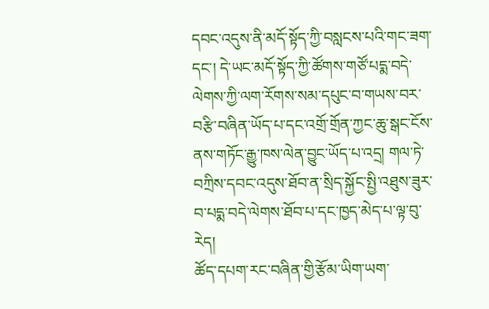དབང་འདུས་ནི་མདོ་སྟོད་ཀྱི་བསླངས་པའི་གང་ཟག་དང་། དེ་ཡང་མདོ་སྟོད་ཀྱི་ཚོགས་གཙོ་པདྨ་བདེ་ལེགས་ཀྱི་ལག་རོགས་སམ་དཔུང་བ་གཡས་བར་བརྩི་བཞིན་ཡོད་པ་དང་འགྲོ་གྲོན་ཀྱང་ཆུ་སྒང་ངོས་ནས་གཏོང་རྒྱུ་ཁས་ལེན་བྱུང་ཡོད་པ་འདྲ། གལ་ཏེ་བཀྲིས་དབང་འདུས་ཐོབ་ན་སྲིད་སྐྱོང་སྤྱི་འཐུས་ཟུར་བ་པདྨ་བདེ་ལེགས་ཐོབ་པ་དང་ཁྱད་མེད་པ་ལྟ་བུ་རེད།
ཚོད་དཔག་རང་བཞིན་གྱི་རྩོམ་ཡིག་ཡག་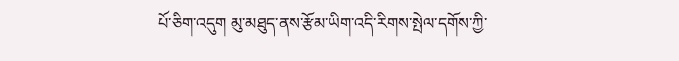པོ་ཅིག་འདུག མུ་མཐུད་ནས་རྩོམ་ཡིག་འདི་རིགས་སྤེལ་དགོས་ཀྱི་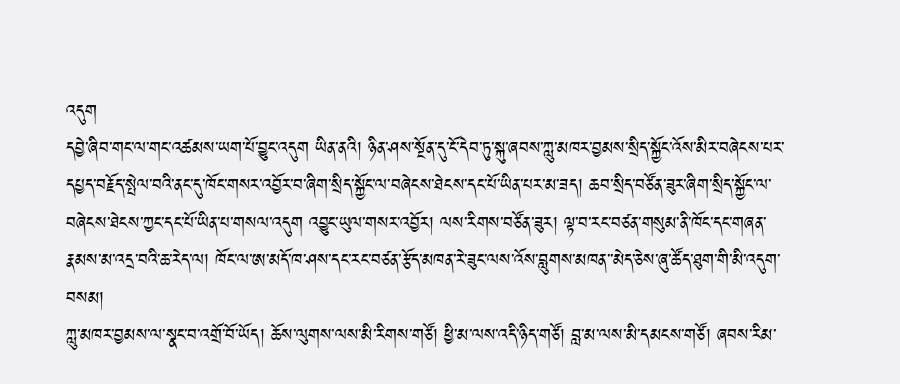འདུག
དབྱེ་ཞིབ་གང་ལ་གང་འཚམས་ཡག་པོ་བྱུང་འདུག ཡིན་ནའི། ཉིན་ཤས་སྔོན་དུ་ངོ་དེབ་ཏུ་སྐུ་ཞབས་ཀླུ་མཁར་བྱམས་སྲིད་སྐྱོང་འོས་མིར་བཞེངས་པར་དཔྱད་བརྗོད་སྤེལ་བའི་ནང་དུ་ཁོང་གསར་འབྱོར་བ་ཞིག་སྲིད་སྐྱོང་ལ་བཞེངས་ཐེངས་དང་པོ་ཡིན་པར་མ་ཟད། ཆབ་སྲིད་བཙོན་ཟུར་ཞིག་སྲིད་སྐྱོང་ལ་བཞེངས་ཐེངས་ཀྱང་དང་པོ་ཡིན་པ་གསལ་འདུག འབྱུང་ཡུལ་གསར་འབྱོར། ལས་རིགས་བཙོན་ཟུར། ལྟ་བ་རང་བཙན་གསུམ་ནི་ཁོང་དང་གཞན་རྣམས་མ་འདྲ་བའི་ཆ་རེད་ལ། ཁོང་ལ་ཨ་མདོ་ཁ་ཤས་དང་རང་བཙན་རྩོད་མཁན་རེ་ཟུང་ལས་འོས་བླུགས་མཁན་་མེད་ཅེས་ཞུ་ཚོད་ཐུག་གི་མི་འདུག་བསམ།
ཀླུ་མཁར་བྱམས་ལ་སྣང་བ་འགྲོ་བོ་ཡོད། ཆོས་ལུགས་ལས་མི་རིགས་གཙོ། ཕྱི་མ་ལས་འདི་ཉིད་གཙོ། བླ་མ་ལས་མི་དམངས་གཙོ། ཞབས་རིམ་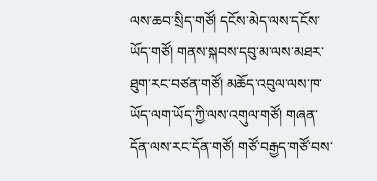ལས་ཆབ་སྲིད་གཙོ། དངོས་མེད་ལས་དངོས་ཡོད་གཙོ། གནས་སྐབས་དབུ་མ་ལས་མཐར་ཐུག་རང་བཙན་གཙོ། མཆོད་འབུལ་ལས་ཁ་ཡོད་ལག་ཡོད་ཀྱི་ལས་འགུལ་གཙོ། གཞན་དོན་ལས་རང་དོན་གཙོ། གཙོ་བརྒྱད་གཙོ་བས་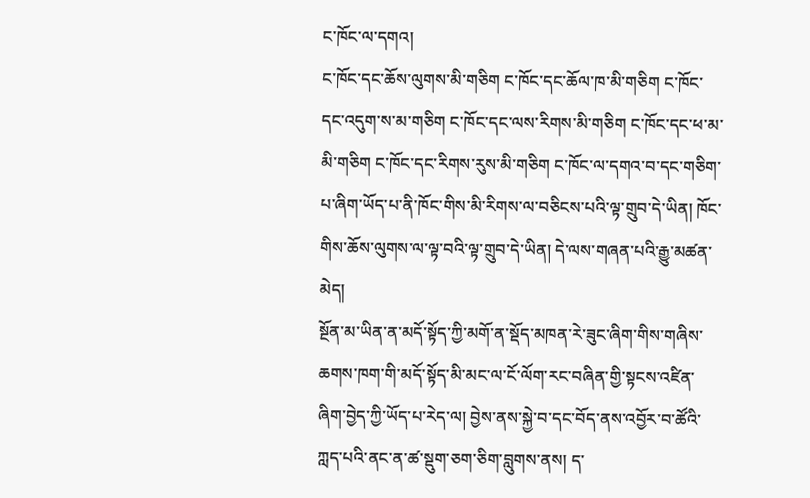ང་ཁོང་ལ་དགའ།
ང་ཁོང་དང་ཆོས་ལུགས་མི་གཅིག ང་ཁོང་དང་ཆོལ་ཁ་མི་གཅིག ང་ཁོང་དང་འདུག་ས་མ་གཅིག ང་ཁོང་དང་ལས་རིགས་མི་གཅིག ང་ཁོང་དང་ཕ་མ་མི་གཅིག ང་ཁོང་དང་རིགས་རུས་མི་གཅིག ང་ཁོང་ལ་དགའ་བ་དང་གཅིག་པ་ཞིག་ཡོད་པ་ནི་ཁོང་གིས་མི་རིགས་ལ་བཅིངས་པའི་ལྟ་གྲུབ་དེ་ཡིན། ཁོང་གིས་ཆོས་ལུགས་ལ་ལྟ་བའི་ལྟ་གྲུབ་དེ་ཡིན། དེ་ལས་གཞན་པའི་རྒྱུ་མཚན་མེད།
སྔོན་མ་ཡིན་ན་མདོ་སྟོད་ཀྱི་མགོ་ན་སྡོད་མཁན་རེ་ཟུང་ཞིག་གིས་གཞིས་ཆགས་ཁག་གི་མདོ་སྟོད་མི་མང་ལ་ངོ་ལོག་རང་བཞིན་གྱི་སྟངས་འཛིན་ཞིག་བྱེད་ཀྱི་ཡོད་པ་རེད་ལ། བྱེས་ནས་སྐྱེ་བ་དང་བོད་ནས་འབྱོར་བ་ཚོའི་ཀླད་པའི་ནང་ན་ཚ་སྡུག་ཅག་ཅིག་བླུགས་ནས། ད་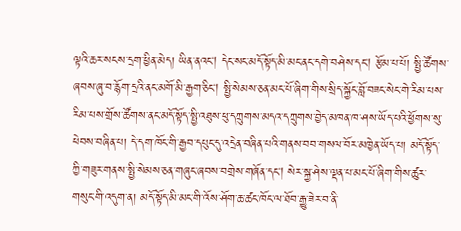ལྟའི་ཆར་སངས་དྲག་ཕྱིན་མེད། ཡིན་ནའང། དེང་སང་མདོ་སྟོད་མི་མང་ནང་དགེ་བཤེས་དང། རྩོམ་པ་པོ། སྤྱི་ཚོགས་ཞབས་ཞུ་བ་རྙོག་དྲའི་ནང་མགོ་མི་རྒྱག་ཅིང། སྤྱི་སེམས་ཅན་མང་པོ་ཞིག་གིས་སྲིད་སྐྱོང་བློ་བཟང་སེང་གེ་རིམ་པས་རིམ་པས་གྲོས་ཚོགས་ནང་མདོ་སྟོད་སྤྱི་འཐུས་ཕུ་དཀྲུགས་མདའ་དཀྲུགས་བྱེད་མཁན་ཁ་ཤས་ཡོད་པའི་ཕྱོགས་སུ་ཕེབས་བཞིན་པ། དེ་དག་ཁོང་གི་རྒྱབ་དཔུང་དུ་འདྲེན་བཞིན་པའི་གནས་བབ་གསལ་བོར་མཁྱེན་ཡོད་པ། མདོ་སྟོད་ཀྱི་གཟུར་གནས་སྤྱི་སེམས་ཅན་གཞུང་ཞབས་བགྲེས་གཞོན་དང། སེར་སྐྱ་ཤེས་ལྡན་པ་མང་པོ་ཞིག་གིས་ཚུར་གསུང་གི་འདུག་ན། མདོ་སྟོད་མི་མང་གི་འོས་ཤོག་ཆ་ཚང་ཁོང་ལ་ཐོབ་རྒྱུ་ཟེར་བ་ནི་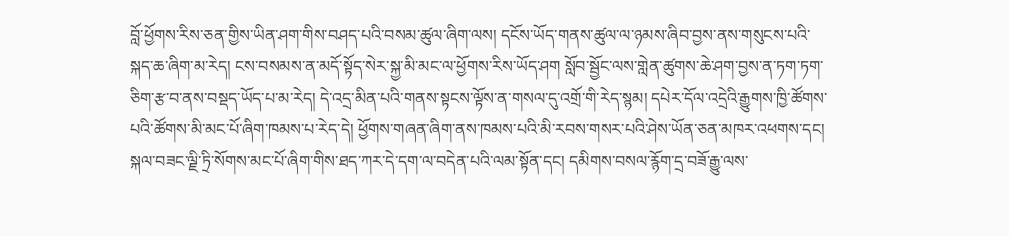བློ་ཕྱོགས་རིས་ཅན་གྱིས་ཡིན་ཤག་གིས་བཤད་པའི་བསམ་ཚུལ་ཞིག་ལས། དངོས་ཡོད་གནས་ཚུལ་ལ་ཉམས་ཞིབ་བྱས་ནས་གསུངས་པའི་སྐད་ཆ་ཞིག་མ་རེད། ངས་བསམས་ན་མདོ་སྟོད་སེར་སྐྱ་མི་མང་ལ་ཕྱོགས་རིས་ཡོད་ཤག སློབ་སྦྱོང་ལས་གླེན་ཚུགས་ཆེ་ཤག་བྱས་ན་ཏག་ཏག་ཅིག་རྩ་བ་ནས་བསྡད་ཡོད་པ་མ་རེད། དེ་འདྲ་མིན་པའི་གནས་སྟངས་ལྟོས་ན་གསལ་དུ་འགྲོ་གི་རེད་སྙམ། དཔེར་དོལ་འདྲེའི་རྒྱུགས་ཁྱི་ཚོགས་པའི་ཚོགས་མི་མང་པོ་ཞིག་ཁམས་པ་རེད་དེ། ཕྱོགས་གཞན་ཞིག་ནས་ཁམས་པའི་མི་རབས་གསར་པའི་ཤེས་ཡོན་ཅན་མཁར་འཕགས་དང། སྐལ་བཟང་ལྗི་ཏྲི་སོགས་མང་པོ་ཞིག་གིས་ཐད་ཀར་དེ་དག་ལ་བདེན་པའི་ལམ་སྟོན་དང། དམིགས་བསལ་རྙོག་དྲ་བཟོ་རྒྱུ་ལས་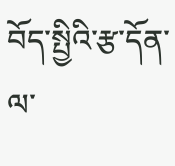བོད་སྤྱིའི་རྩ་དོན་ལ་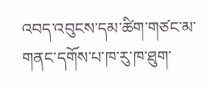འབད་འབུངས་དམ་ཚིག་གཙང་མ་གནང་དགོས་པ་ཁ་རུ་ཁ་ཐུག་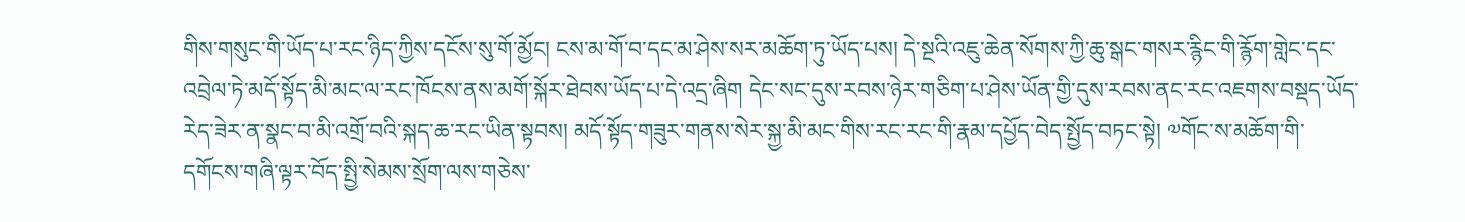གིས་གསུང་གི་ཡོད་པ་རང་ཉིད་ཀྱིས་དངོས་སུ་གོ་མྱོང། ངས་མ་གོ་བ་དང་མ་ཤེས་སར་མཆོག་ཏུ་ཡོད་པས། དེ་སྔའི་འཇུ་ཆེན་སོགས་ཀྱི་ཆུ་སྒང་གསར་རྙིང་གི་རྙོག་གླེང་དང་འབྲེལ་ཏེ་མདོ་སྟོད་མི་མང་ལ་རང་ཁོངས་ནས་མགོ་སྐོར་ཐེབས་ཡོད་པ་དེ་འདྲ་ཞིག དེང་སང་དུས་རབས་ཉེར་གཅིག་པ་ཤེས་ཡོན་གྱི་དུས་རབས་ནང་རང་འཇགས་བསྡད་ཡོད་རེད་ཟེར་ན་སྣང་བ་མི་འགྲོ་བའི་སྐད་ཆ་རང་ཡིན་སྟབས། མདོ་སྟོད་གཟུར་གནས་སེར་སྐྱ་མི་མང་གིས་རང་རང་གི་རྣམ་དཔྱོད་བེད་སྤྱོད་བཏང་སྟེ། ༧གོང་ས་མཆོག་གི་དགོངས་གཞི་ལྟར་བོད་སྤྱི་སེམས་སྲོག་ལས་གཅེས་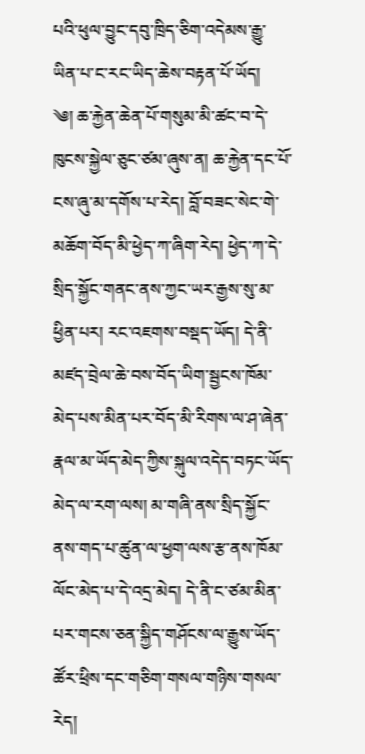པའི་ཕུལ་བྱུང་དབུ་ཁྲིད་ཅིག་འདེམས་རྒྱུ་ཡིན་པ་ང་རང་ཡིད་ཆེས་བརྟན་པོ་ཡོད།
༄། ཆ་རྐྱེན་ཆེན་པོ་གསུམ་མི་ཚང་བ་དེ་ཁུངས་སྐྱེལ་ཅུང་ཙམ་ཞུས་ན། ཆ་རྐྱེན་དང་པོ་ངས་ཞུ་མ་དགོས་པ་རེད། བློ་བཟང་སེང་གེ་མཆོག་བོད་མི་ཕྱེད་ཀ་ཞིག་རེད། ཕྱེད་ཀ་དེ་སྲིད་སྐྱོང་གནང་ནས་ཀྱང་ཡར་རྒྱས་སུ་མ་ཕྱིན་པར། རང་འཇགས་བསྡད་ཡོད། དེ་ནི་མཛད་བྲེལ་ཆེ་བས་བོད་ཡིག་སྦྱངས་ཁོམ་མེད་པས་མིན་པར་བོད་མི་རིགས་ལ་ཤ་ཞེན་རྣལ་མ་ཡོད་མེད་ཀྱིས་སྐུལ་འདེད་བཏང་ཡོད་མེད་ལ་རག་ལས། མ་གཞི་ནས་སྲིད་སྐྱོང་ནས་གད་པ་ཚུན་ལ་ཕྱག་ལས་རྩ་ནས་ཁོམ་ལོང་མེད་པ་དེ་འདྲ་མེད། དེ་ནི་ང་ཙམ་མིན་པར་གངས་ཅན་སྐྱིད་གཤོངས་ལ་རྒྱུས་ཡོད་ཚོར་ཕྲིས་དང་གཅིག་གསལ་གཉིས་གསལ་རེད།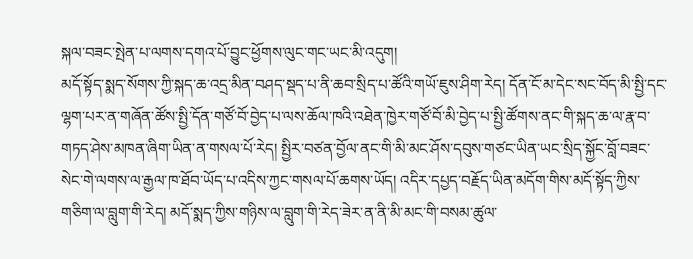སྐལ་བཟང་སྤེན་པ་ལགས་དགའ་པོ་བྱུང་ཕྱོགས་ལུང་གང་ཡང་མི་འདུག།
མདོ་སྟོད་སྨད་སོགས་ཀྱི་སྐད་ཆ་འདྲ་མིན་བཤད་སྡད་པ་ནི་ཆབ་སྲིད་པ་ཚོའི་གཡོ་ཇུས་ཤིག་རེད། དོན་ངོ་མ་དེང་སང་བོད་མི་སྤྱི་དང་ལྷག་པར་ན་གཞོན་ཚོས་སྤྱི་དོན་གཙོ་བོ་བྱེད་པ་ལས་ཆོལ་ཁའི་འཐེན་ཁྱེར་གཙོ་བོ་མི་བྱེད་པ་སྤྱི་ཚོགས་ནང་གི་སྐད་ཆ་ལ་རྣ་བ་གཏད་ཤེས་མཁན་ཞིག་ཡིན་ན་གསལ་པོ་རེད། སྤྱིར་བཙན་བྱོལ་ནང་གི་མི་མང་ཤོས་དབུས་གཙང་ཡིན་ཡང་སྲིད་སྐྱོང་བློ་བཟང་སེང་གེ་ལགས་ལ་རྒྱལ་ཁ་ཐོབ་ཡོད་པ་འདིས་ཀྱང་གསལ་པོ་ཆགས་ཡོད། འདིར་དཔྱད་བརྗོད་ཡིན་མདོག་གིས་མདོ་སྟོད་ཀྱིས་གཅིག་ལ་བླུག་གི་རེད། མདོ་སྨད་ཀྱིས་གཉིས་ལ་བླུག་གི་རེད་ཟེར་ན་ནི་མི་མང་གི་བསམ་ཚུལ་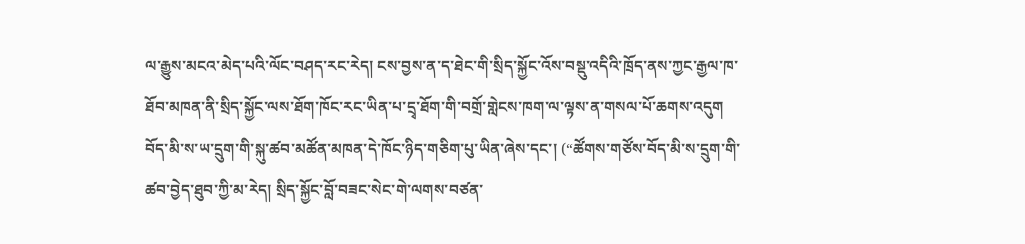ལ་རྒྱུས་མངའ་མེད་པའི་ལོང་བཤད་རང་རེད། ངས་བྱས་ན་ད་ཐེང་གི་སྲིད་སྐྱོང་འོས་བསྡུ་འདིའི་ཁྲོད་ནས་ཀྱང་རྒྱལ་ཁ་ཐོབ་མཁན་ནི་སྲིད་སྐྱོང་ལས་ཐོག་ཁོང་རང་ཡིན་པ་དྲྭ་ཐོག་གི་བགྲོ་གླེངས་ཁག་ལ་ལྟས་ན་གསལ་པོ་ཆགས་འདུག
བོད་མི་ས་ཡ་དྲུག་གི་སྐུ་ཚབ་མཚོན་མཁན་དེ་ཁོང་ཉིད་གཅིག་པུ་ཡིན་ཞེས་དང་། (“ཚོགས་གཙོས་བོད་མི་ས་དྲུག་གི་ཚབ་བྱེད་ཐུབ་ཀྱི་མ་རེད། སྲིད་སྐྱོང་བློ་བཟང་སེང་གེ་ལགས་བཙན་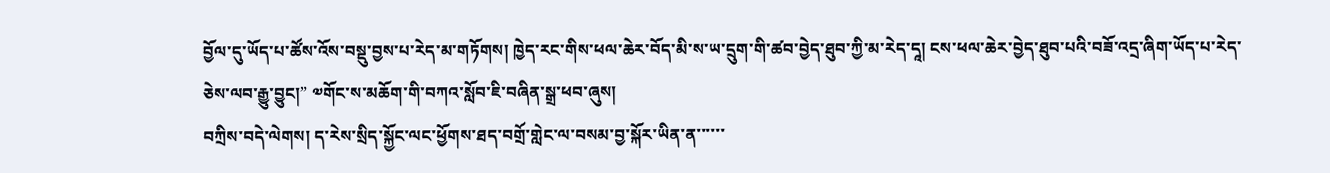བྱོལ་དུ་ཡོད་པ་ཚོས་འོས་བསྡུ་བྱས་པ་རེད་མ་གཏོགས། ཁྱེད་རང་གིས་ཕལ་ཆེར་བོད་མི་ས་ཡ་དྲུག་གི་ཚབ་བྱེད་ཐུབ་ཀྱི་མ་རེད་དཱ། ངས་ཕལ་ཆེར་བྱེད་ཐུབ་པའི་བཟོ་འདྲ་ཞིག་ཡོད་པ་རེད་ཅེས་ལབ་རྒྱུ་བྱུང།” ༧གོང་ས་མཆོག་གི་བཀའ་སློབ་ཇི་བཞིན་སྒྲ་ཕབ་ཞུས།
བཀྲིས་བདེ་ལེགས། ད་རེས་སྲིད་སྐྱོང་ལང་ཕྱོགས་ཐད་བགྲོ་གླེང་ལ་བསམ་བྱ་སྐོར་ཡིན་ན་་་་་་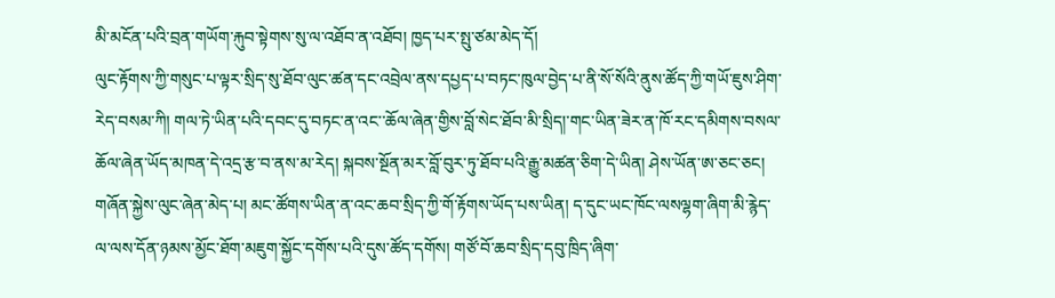མི་མངོན་པའི་བྲན་གཡོག་རྐུབ་སྟེགས་སུ་ལ་འཐོབ་ན་འཐོབ། ཁྱད་པར་སྤུ་ཙམ་མེད་དོ།
ལུང་རྟོགས་ཀྱི་གསུང་པ་ལྟར་སྲིད་སུ་ཐོབ་ལུང་ཚན་དང་འབྲེལ་ནས་དཔྱད་པ་བཏང་ཁུལ་བྱེད་པ་ནི་སོ་སོའི་ནུས་ཚོད་ཀྱི་གཡོ་ཇུས་ཤིག་རེད་བསམ་ཀི། གལ་ཏེ་ཡིན་པའི་དབང་དུ་བཏང་ན་འང་་ཆོལ་ཞེན་གྱིས་བློ་སེང་ཐོབ་མི་སྲིད།་གང་ཡིན་ཟེར་ན་ཁོ་རང་དམིགས་བསལ་ཆོལ་ཞེན་ཡོད་མཁན་དེ་འདྲ་རྩ་བ་ནས་མ་རེད། སྐབས་སྔོན་མར་བློ་བུར་ཏུ་ཐོབ་པའི་རྒྱུ་མཚན་ཅིག་དེ་ཡིན། ཤེས་ཡོན་ཨ་ཅང་ཅང། གཞོན་སྐྱེས་ལུང་ཞེན་མེད་པ། མང་ཚོགས་ཡིན་ན་འང་ཆབ་སྲིད་ཀྱི་གོ་རྟོགས་ཡོད་པས་ཡིན། ད་དུང་ཡང་ཁོང་ལསལྷག་ཞིག་མི་རྙེད་ལ་ལས་དོན་ཉམས་མྱོང་ཐོག་མཇུག་སྐྱོང་དགོས་པའི་དུས་ཚོད་དགོས། གཙོ་བོ་ཆབ་སྲིད་དབུ་ཁྲིད་ཞིག་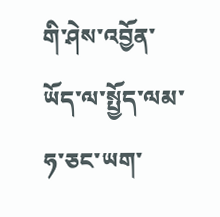གི་ཤེས་འབྱོན་ཡོད་ལ་སྤྱོད་ལམ་ཧ་ཅང་ཡག་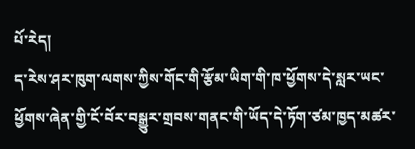པོ་རེད།
ད་རེས་ཤར་ཁུག་ལགས་ཀྱིས་གོང་གི་རྩོམ་ཡིག་གི་ཁ་ཕྱོགས་དེ་སླར་ཡང་ཕྱོགས་ཞེན་གྱི་ངོ་བོར་བསྒྱུར་གྲབས་གནང་གི་ཡོད་དེ་ཏོག་ཙམ་ཁྱད་མཚར་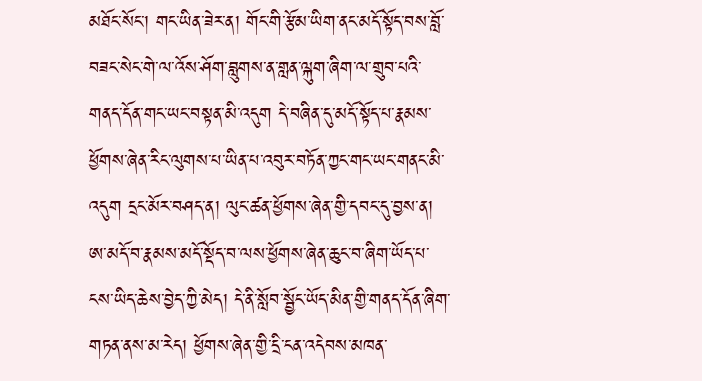མཐོང་སོང་། གང་ཡིན་ཟེར་ན། གོང་གི་རྩོམ་ཡིག་ནང་མདོ་སྟོད་བས་བློ་བཟང་སེང་གེ་ལ་འོས་ཤོག་བླུགས་ན་གླན་ལྐུག་ཞིག་ལ་གྲུབ་པའི་གནད་དོན་གང་ཡང་བསྟན་མི་འདུག དེ་བཞིན་དུ་མདོ་སྟོད་པ་རྣམས་ཕྱོགས་ཞེན་རིང་ལུགས་པ་ཡིན་པ་འབུར་བཏོན་ཀྱང་གང་ཡང་གནང་མི་འདུག དྲང་མོར་བཤད་ན། ལུང་ཚན་ཕྱོགས་ཞེན་གྱི་དབང་དུ་བྱས་ན། ཨ་མདོ་བ་རྣམས་མདོ་སྡོད་བ་ལས་ཕྱོགས་ཞེན་ཆུང་བ་ཞིག་ཡོད་པ་ངས་ཡིད་ཆེས་བྱེད་ཀྱི་མེད། དེ་ནི་སློབ་སྦྱོང་ཡོད་མིན་གྱི་གནད་དོན་ཞིག་གཏན་ནས་མ་རེད། ཕྱོགས་ཞེན་གྱི་དྲི་ངན་འདེབས་མཁན་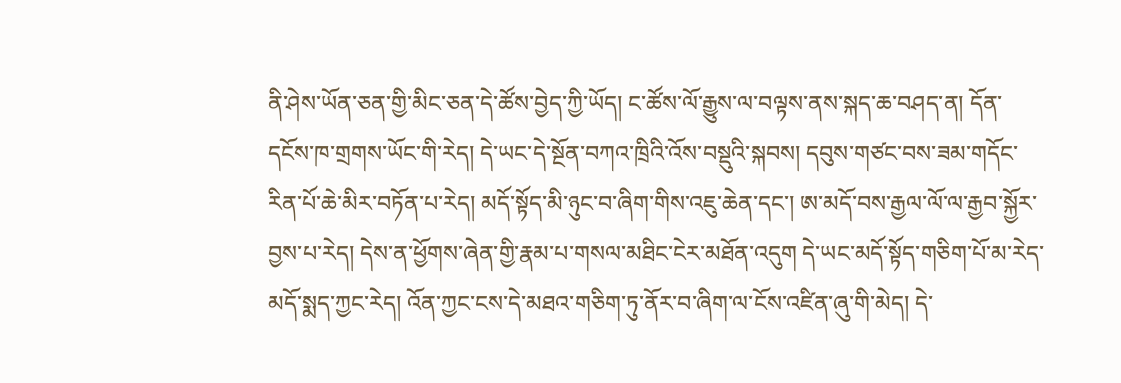ནི་ཤེས་ཡོན་ཅན་གྱི་མིང་ཅན་དེ་ཚོས་བྱེད་ཀྱི་ཡོད། ང་ཚོས་ལོ་རྒྱུས་ལ་བལྟས་ནས་སྐད་ཆ་བཤད་ན། དོན་དངོས་ཁ་གྲགས་ཡོང་གི་རེད། དེ་ཡང་དེ་སྔོན་བཀའ་ཁྲིའི་འོས་བསྡུའི་སྐབས། དབུས་གཙང་བས་ཟམ་གདོང་རིན་པོ་ཆེ་མིར་བཏོན་པ་རེད། མདོ་སྟོད་མི་ཉུང་བ་ཞིག་གིས་འཇུ་ཆེན་དང་། ཨ་མདོ་བས་རྒྱལ་ལོ་ལ་རྒྱབ་སྐྱོར་བྱས་པ་རེད། དེས་ན་ཕྱོགས་ཞེན་གྱི་རྣམ་པ་གསལ་མཐིང་ངེར་མཐོན་འདུག དེ་ཡང་མདོ་སྟོད་གཅིག་པོ་མ་རེད་མདོ་སྨད་ཀྱང་རེད། འོན་ཀྱང་ངས་དེ་མཐའ་གཅིག་ཏུ་ནོར་བ་ཞིག་ལ་ངོས་འཛིན་ཞུ་གི་མེད། དེ་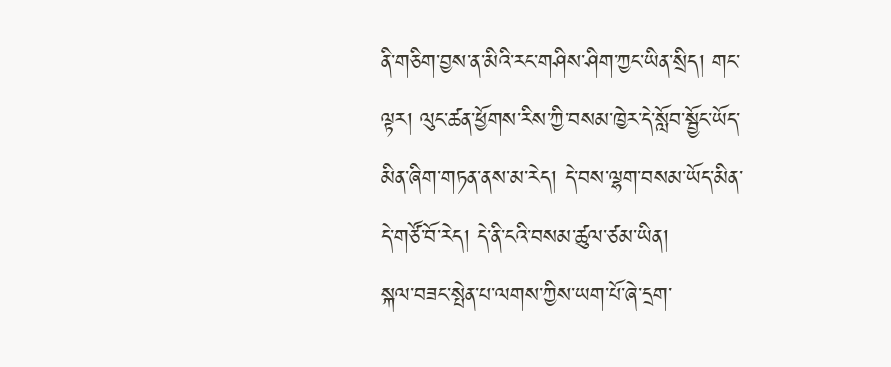ནི་གཅིག་བྱས་ན་མིའི་རང་གཤིས་ཤིག་ཀྱང་ཡིན་སྲིད། གང་ལྟར། ལུང་ཚན་ཕྱོགས་རིས་ཀྱི་བསམ་ཁྱེར་དེ་སློབ་སྦྱོང་ཡོད་མིན་ཞིག་གཏན་ནས་མ་རེད། དེ་བས་ལྷག་བསམ་ཡོད་མིན་དེ་གཙོ་བོ་རེད། དེ་ནི་ངའི་བསམ་ཚུལ་ཙམ་ཡིན།
སྐལ་བཟང་སྤེན་པ་ལགས་ཀྱིས་ཡག་པོ་ཞེ་དྲག་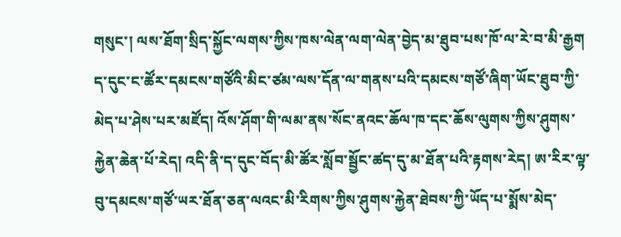གསུང་། ལས་ཐོག་སྲིད་སྐྱོང་ལགས་ཀྱིས་ཁས་ལེན་ལག་ལེན་བྱེད་མ་ཐུབ་པས་ཁོ་ལ་རེ་བ་མི་རྒྱག
ད་དུང་ང་ཚོར་དམངས་གཙོའི་མིང་ཙམ་ལས་དོན་ལ་གནས་པའི་དམངས་གཙོ་ཞིག་ཡོང་ཐུབ་ཀྱི་མེད་པ་ཤེས་པར་མཛོད། འོས་ཤོག་གི་ལམ་ནས་སོང་ནའང་ཆོལ་ཁ་དང་ཆོས་ལུགས་ཀྱིས་ཤུགས་རྐྱེན་ཆེན་པོ་རེད། འདི་ནི་ད་དུང་བོད་མི་ཚོར་སློབ་སྦྱོང་ཚད་དུ་མ་ཐོན་པའི་རྟགས་རེད། ཨ་རིར་ལྟ་བུ་དམངས་གཙོ་ཡར་ཐོན་ཅན་ལའང་མི་རིགས་ཀྱིས་ཤུགས་རྐྱེན་ཐེབས་ཀྱི་ཡོད་པ་སྨོས་མེད་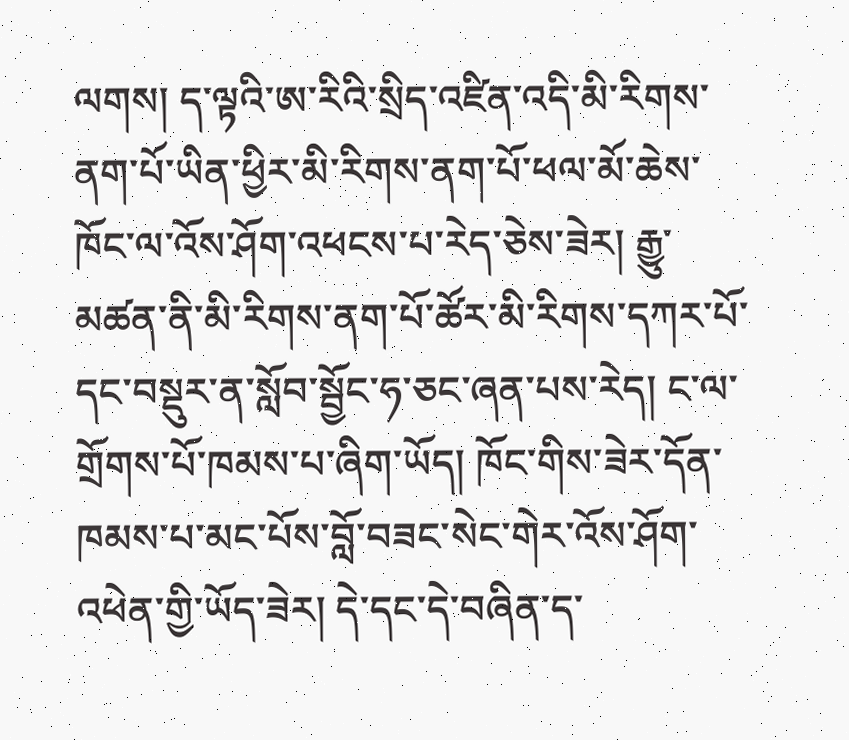ལགས། ད་ལྟའི་ཨ་རིའི་སྲིད་འཛིན་འདི་མི་རིགས་ནག་པོ་ཡིན་ཕྱིར་མི་རིགས་ནག་པོ་ཕལ་མོ་ཆེས་ཁོང་ལ་འོས་ཤོག་འཕངས་པ་རེད་ཅེས་ཟེར། རྒྱུ་མཚན་ནི་མི་རིགས་ནག་པོ་ཚོར་མི་རིགས་དཀར་པོ་དང་བསྡུར་ན་སློབ་སྦྱོང་ཧ་ཅང་ཞན་པས་རེད། ང་ལ་གྲོགས་པོ་ཁམས་པ་ཞིག་ཡོད། ཁོང་གིས་ཟེར་དོན་ཁམས་པ་མང་པོས་བློ་བཟང་སེང་གེར་འོས་ཤོག་འཕེན་གྱི་ཡོད་ཟེར། དེ་དང་དེ་བཞིན་ད་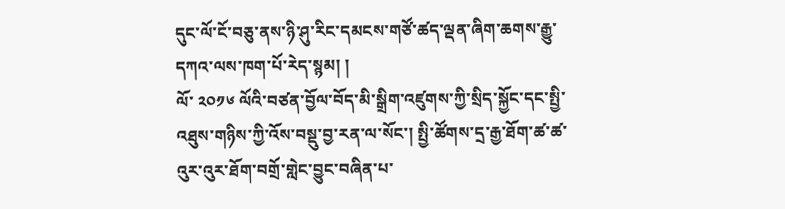དུང་ལོ་ངོ་བཅུ་ནས་ཉི་ཤུ་རིང་དམངས་གཙོ་ཚད་ལྡན་ཞིག་ཆགས་རྒྱུ་དཀའ་ལས་ཁག་པོ་རེད་སྙམ། །
ལོ་ ༢༠༡༦ ལོའི་བཙན་བྱོལ་བོད་མི་སྒྲིག་འཛུགས་ཀྱི་སྲིད་སྐྱོང་དང་སྤྱི་འཐུས་གཉིས་ཀྱི་འོས་བསྡུ་བྱ་རན་ལ་སོང་། སྤྱི་ཚོགས་དྲ་རྒྱ་ཐོག་ཚ་ཚ་འུར་འུར་ཐོག་བགྲོ་གླེང་བྱུང་བཞིན་པ་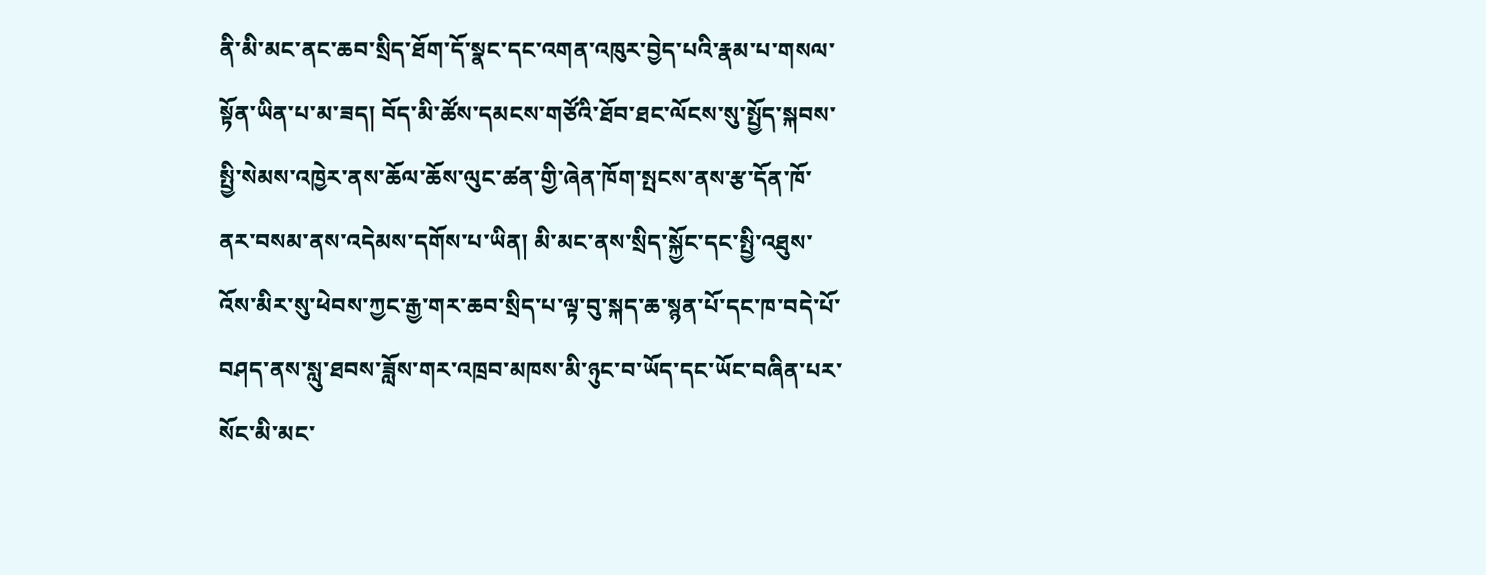ནི་མི་མང་ནང་ཆབ་སྲིད་ཐོག་དོ་སྣང་དང་འགན་འཁུར་བྱེད་པའི་རྣམ་པ་གསལ་སྟོན་ཡིན་པ་མ་ཟད། བོད་མི་ཚོས་དམངས་གཙོའི་ཐོབ་ཐང་ལོངས་སུ་སྤྱོད་སྐབས་སྤྱི་སེམས་འཁྱེར་ནས་ཆོལ་ཆོས་ལུང་ཚན་གྱི་ཞེན་ཁོག་སྤངས་ནས་རྩ་དོན་ཁོ་ནར་བསམ་ནས་འདེམས་དགོས་པ་ཡིན། མི་མང་ནས་སྲིད་སྐྱོང་དང་སྤྱི་འཐུས་འོས་མིར་སུ་ཕེབས་ཀྱང་རྒྱ་གར་ཆབ་སྲིད་པ་ལྟ་བུ་སྐད་ཆ་སྙན་པོ་དང་ཁ་བདེ་པོ་བཤད་ནས་སླུ་ཐབས་ཟློས་གར་འཁྲབ་མཁས་མི་ཉུང་བ་ཡོད་དང་ཡོང་བཞིན་པར་སོང་མི་མང་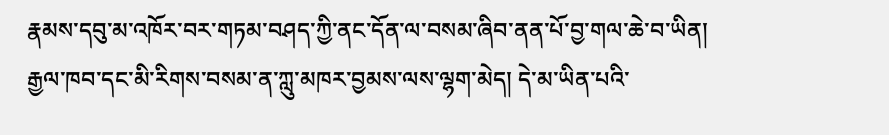རྣམས་དབུ་མ་འཁོར་བར་གཏམ་བཤད་ཀྱི་ནང་དོན་ལ་བསམ་ཞིབ་ནན་པོ་བྱ་གལ་ཆེ་བ་ཡིན།
རྒྱལ་ཁབ་དང་མི་རིགས་བསམ་ན་ཀླུ་མཁར་བྱམས་ལས་ལྷག་མེད། དེ་མ་ཡིན་པའི་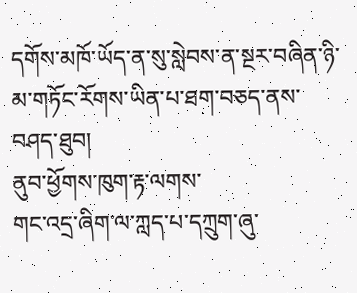དགོས་མཁོ་ཡོད་ན་སུ་སླེབས་ན་སྔར་བཞིན་ཉི་མ་གཏོང་རོགས་ཡིན་པ་ཐག་བཅད་ནས་བཤད་ཐུབ།
ནུབ་ཕྱོགས་ཁུག་རྟ་ལགས་
གང་འདྲ་ཞིག་ལ་ཀླད་པ་དཀྲུག་ཞུ་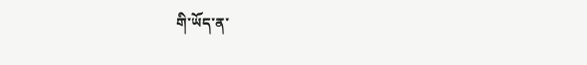གི་ཡོད་ན་